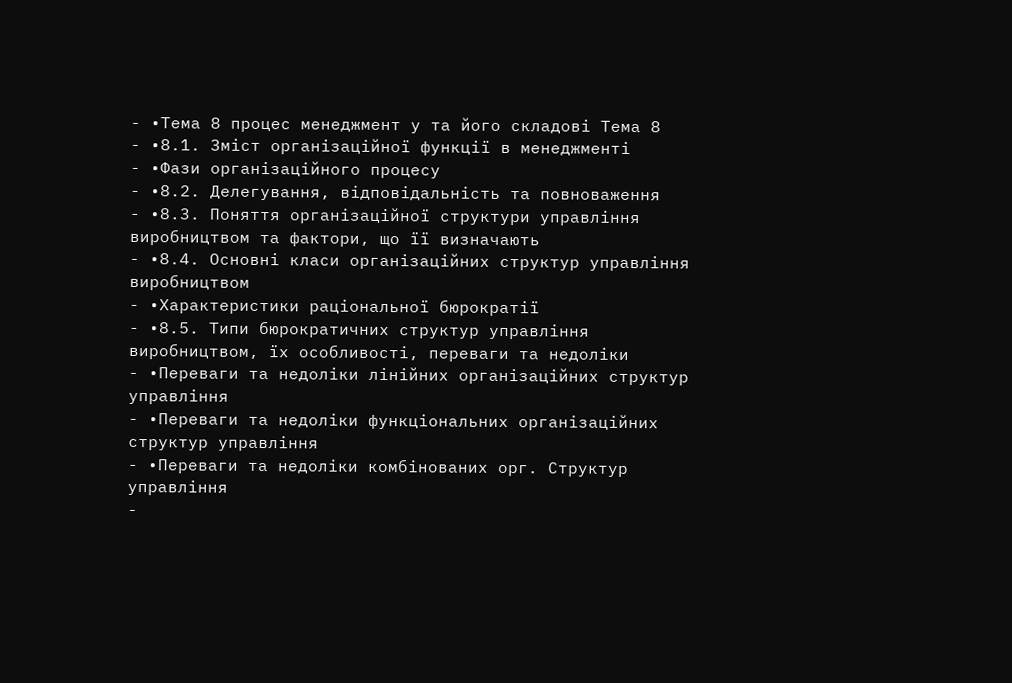- •Тема 8 процес менеджмент у та його складові Тема 8
- •8.1. Зміст організаційної функції в менеджменті
- •Фази організаційного процесу
- •8.2. Делегування, відповідальність та повноваження
- •8.3. Поняття організаційної структури управління виробництвом та фактори, що її визначають
- •8.4. Основні класи організаційних структур управління виробництвом
- •Характеристики рацiональної бюрократiї
- •8.5. Типи бюрократичних структур управління виробництвом, їх особливості, переваги та недоліки
- •Переваги та недоліки лінійних організаційних структур управління
- •Переваги та недоліки функціональних організаційних структур управління
- •Переваги та недоліки комбінованих орг. Структур управління
-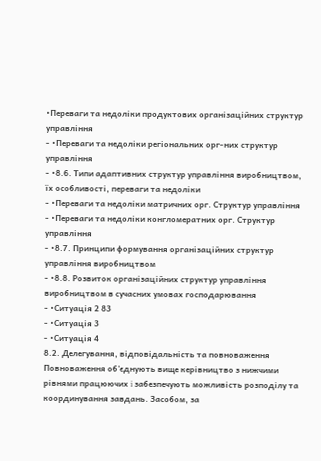•Переваги та недоліки продуктових організаційних структур управління
- •Переваги та недоліки регіональних орг-них структур управління
- •8.6. Типи адаптивних структур управління виробництвом, їх особливості, переваги та недоліки
- •Переваги та недоліки матричних орг. Структур управління
- •Переваги та недоліки конгломератних орг. Структур управління
- •8.7. Принципи формування організаційних структур управління виробництвом
- •8.8. Розвиток організаційних структур управління виробництвом в сучасних умовах господарювання
- •Ситуація 2 83
- •Ситуація 3
- •Ситуація 4
8.2. Делегування, відповідальність та повноваження
Повноваження об'єднують вище керiвництво з нижчими рiвнями працюючих i забезпечують можливiсть розподiлу та координування завдань. Засобом, за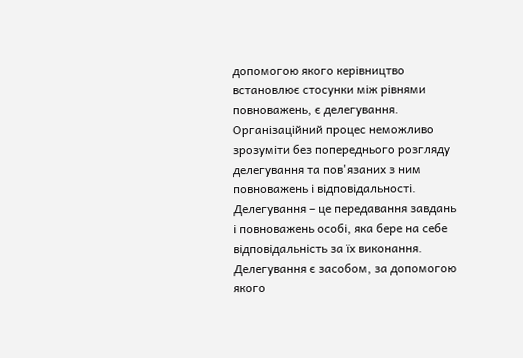допомогою якого керiвництво встановлює стосунки мiж рiвнями повноважень, є делегування. Органiзацiйний процес неможливо зрозумiти без попереднього розгляду делегування та пов'язаних з ним повноважень і вiдповiдальностi.
Делегування – це передавання завдань і повноважень особi, яка бере на себе вiдповiдальнiсть за їх виконання. Делегування є засобом, за допомогою якого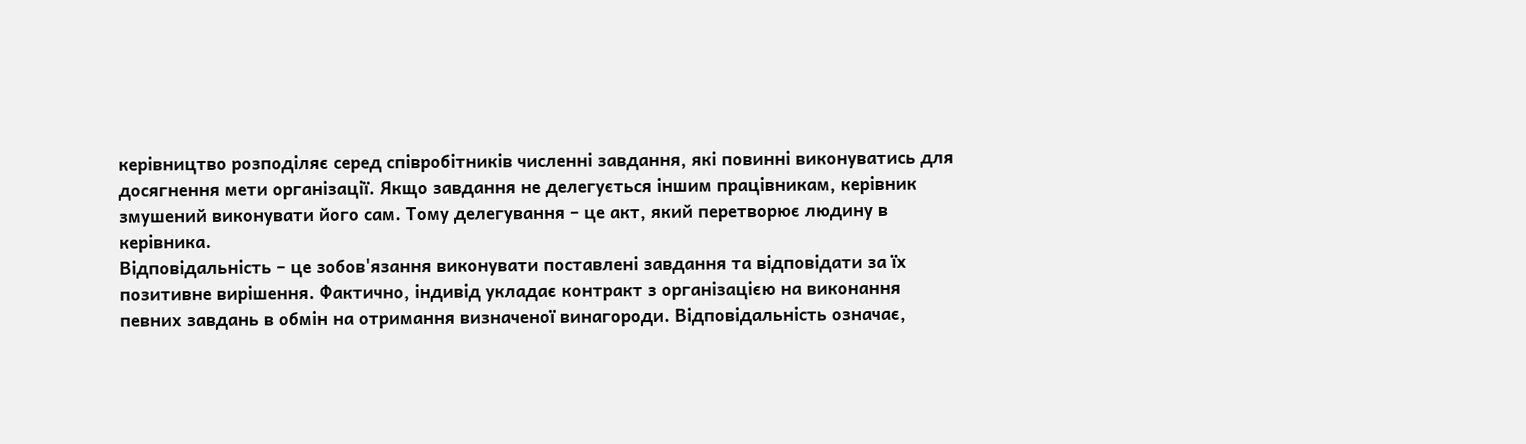керiвництво розподiляє серед спiвробiтникiв численнi завдання, якi повиннi виконуватись для досягнення мети органiзацiї. Якщо завдання не делегується iншим працiвникам, керiвник змушений виконувати його сам. Тому делегування – це акт, який перетворює людину в керiвника.
Вiдповiдальнiсть – це зобов'язання виконувати поставленi завдання та відповідати за їх позитивне вирішення. Фактично, iндивiд укладає контракт з органiзацiєю на виконання певних завдань в обмiн на отримання визначеної винагороди. Вiдповiдальнiсть означає,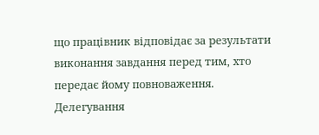що працiвник вiдповiдає за результати виконання завдання перед тим, хто передає йому повноваження.
Делегування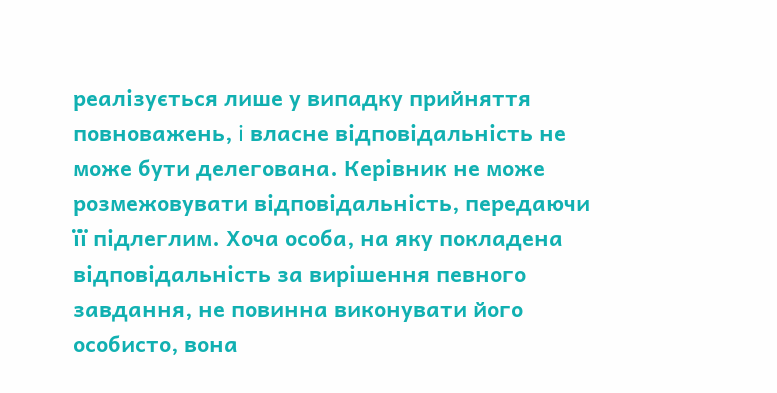реалізується лише у випадку прийняття повноважень, i власне вiдповiдальнiсть не може бути делегована. Керiвник не може розмежовувати вiдповiдальнiсть, передаючи її пiдлеглим. Хоча особа, на яку покладена вiдповiдальнiсть за вирiшення певного завдання, не повинна виконувати його особисто, вона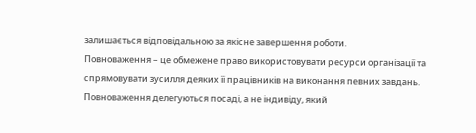залишається вiдповiдальною за якiсне завершення роботи.
Повноваження – це обмежене право використовувати ресурси органiзацiї та спрямовувати зусилля деяких її працiвникiв на виконання певних завдань. Повноваження делегуються посадi, а не iндивiду, який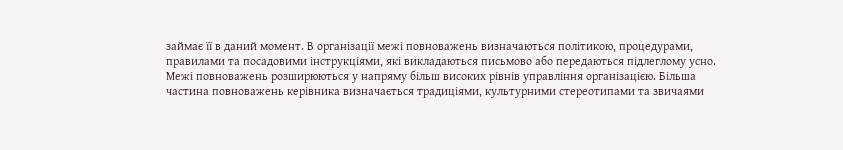займає її в даний момент. В органiзацiї межi повноважень визначаються полiтикою, процедурами, правилами та посадовими iнструкцiями, якi викладаються письмово або передаються пiдлеглому усно. Межi повноважень розширюються у напряму бiльш високих рiвнiв управлiння органiзацiєю. Бiльша частина повноважень керiвника визначається традицiями, культурними стереотипами та звичаями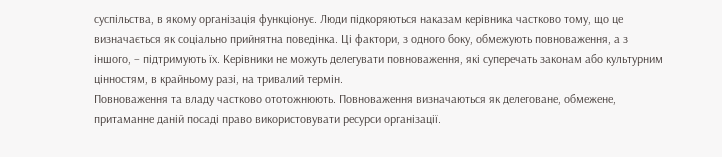суспiльства, в якому органiзацiя функцiонує. Люди пiдкоряються наказам керiвника частково тому, що це визначається як соцiально прийнятна поведiнка. Цi фактори, з одного боку, обмежують повноваження, а з iншого, – пiдтримують їх. Керiвники не можуть делегувати повноваження, якi суперечать законам або культурним цiнностям, в крайньому разi, на тривалий термiн.
Повноваження та владу частково ототожнюють. Повноваження визначаються як делеговане, обмежене, притаманне данiй посадi право використовувати ресурси органiзацiї.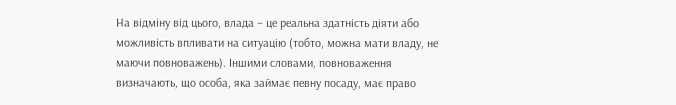На вiдмiну вiд цього, влада – це реальна здатнiсть дiяти або можливiсть впливати на ситуацiю (тобто, можна мати владу, не маючи повноважень). Iншими словами, повноваження визначають, що особа, яка займає певну посаду, має право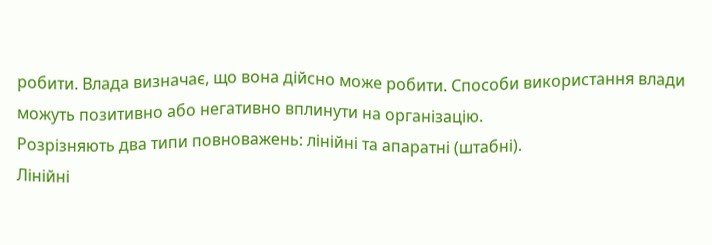робити. Влада визначає, що вона дiйсно може робити. Способи використання влади можуть позитивно або негативно вплинути на органiзацiю.
Розрiзняють два типи повноважень: лiнiйнi та апаратнi (штабнi).
Лiнiйнi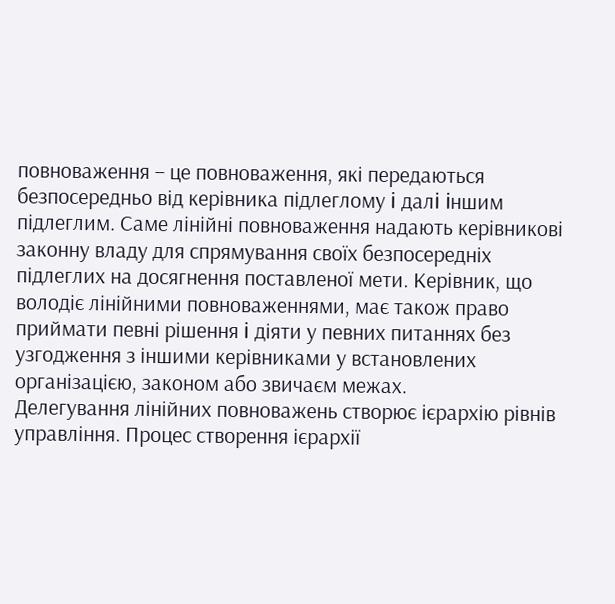повноваження – це повноваження, якi передаються безпосередньо вiд керiвника пiдлеглому i далi iншим пiдлеглим. Саме лiнiйнi повноваження надають керiвниковi законну владу для спрямування своїх безпосереднiх пiдлеглих на досягнення поставленої мети. Керiвник, що володiє лiнiйними повноваженнями, має також право приймати певнi рiшення i дiяти у певних питаннях без узгодження з iншими керiвниками у встановлених органiзацiєю, законом або звичаєм межах.
Делегування лiнiйних повноважень створює iєрархiю рiвнiв управлiння. Процес створення iєрархiї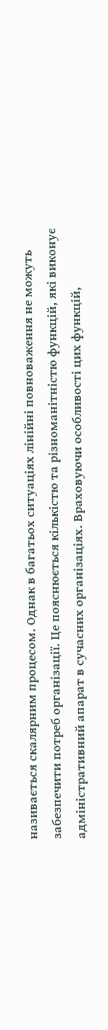називається скалярним процесом. Однак в багатьох ситуацiях лiнiйнi повноваження не можуть забезпечити потреб органiзацiї. Це пояснюється кількiстю та рiзноманiтнiстю функцiй, якi виконує адмiнiстративний апарат в сучасних органiзацiях. Враховуючи особливостi цих функцiй,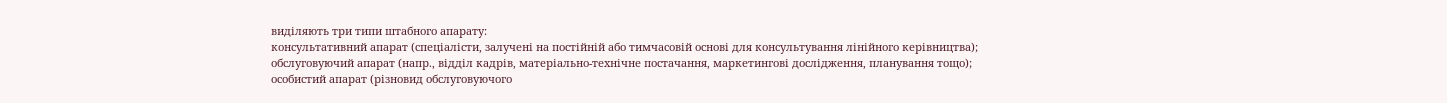видiляють три типи штабного апарату:
консультативний апарат (спецiалiсти, залученi на постiйнiй або тимчасовiй основi для консультування лiнiйного керiвництва);
обслуговуючий апарат (напр., вiддiл кадрiв, матерiально-технiчне постачання, маркетинговi дослiдження, планування тощо);
особистий апарат (рiзновид обслуговуючого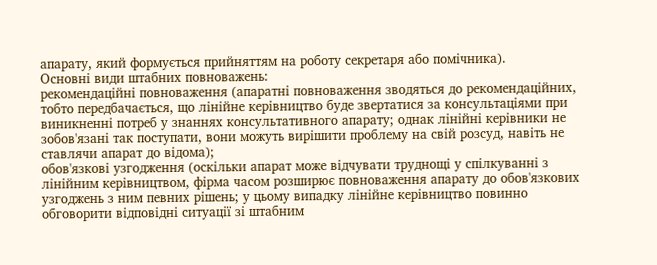апарату, який формується прийняттям на роботу секретаря або помiчника).
Основнi види штабних повноважень:
рекомендацiйнi повноваження (апаратнi повноваження зводяться до рекомендацiйних, тобто передбачається, що лiнiйне керiвництво буде звертатися за консультацiями при виникненні потреб у знаннях консультативного апарату; однак лiнiйнi керiвники не зобов'язанi так поступати, вони можуть вирiшити проблему на свiй розсуд, навiть не ставлячи апарат до вiдома);
обов'язковi узгодження (оскiльки апарат може вiдчувати труднощi у спiлкуваннi з лiнiйним керiвництвом, фiрма часом розширює повноваження апарату до обов'язкових узгоджень з ним певних рiшень; у цьому випадку лiнiйне керiвництво повинно обговорити вiдповiднi ситуацiї зi штабним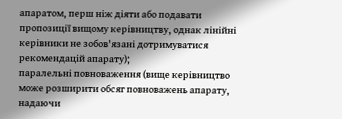апаратом, перш нiж дiяти або подавати пропозицiї вищому керiвництву, однак лiнiйнi керiвники не зобов'язанi дотримуватися рекомендацiй апарату);
паралельнi повноваження (вище керiвництво може розширити обсяг повноважень апарату, надаючи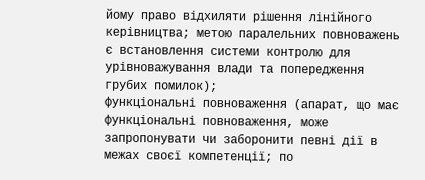йому право вiдхиляти рiшення лiнiйного керiвництва; метою паралельних повноважень є встановлення системи контролю для урiвноважування влади та попередження грубих помилок);
функцiональнi повноваження (апарат, що має функцiональнi повноваження, може запропонувати чи заборонити певнi дiї в межах своєї компетенцiї; по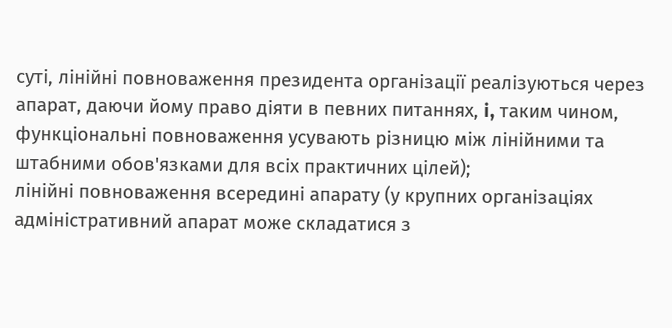сутi, лiнiйнi повноваження президента органiзацiї реалiзуються через апарат, даючи йому право дiяти в певних питаннях, i, таким чином, функцiональнi повноваження усувають рiзницю мiж лiнiйними та штабними обов'язками для всiх практичних цiлей);
лiнiйнi повноваження всерединi апарату (у крупних органiзацiях адмiнiстративний апарат може складатися з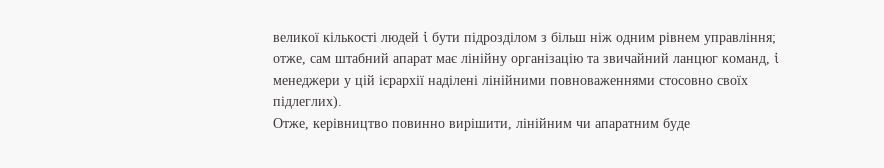великої кiлькостi людей i бути пiдроздiлом з бiльш нiж одним рiвнем управлiння; отже, сам штабний апарат має лiнiйну органiзацiю та звичайний ланцюг команд, i менеджери у цiй iєрархiї надiленi лiнiйними повноваженнями стосовно своїх пiдлеглих).
Отже, керiвництво повинно вирiшити, лiнiйним чи апаратним буде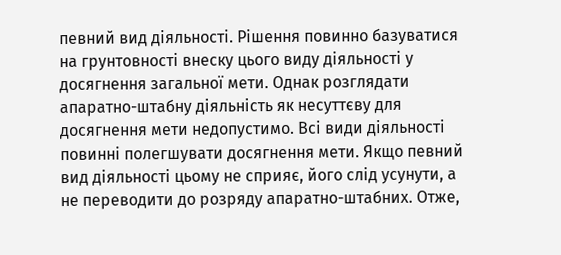певний вид дiяльностi. Рiшення повинно базуватися на грунтовності внеску цього виду дiяльностi у досягнення загальної мети. Однак розглядати апаратно-штабну дiяльнiсть як несуттєву для досягнення мети недопустимо. Всi види дiяльностi повиннi полегшувати досягнення мети. Якщо певний вид дiяльностi цьому не сприяє, його слiд усунути, а не переводити до розряду апаратно-штабних. Отже,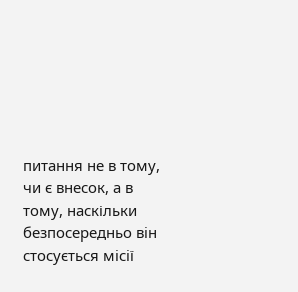питання не в тому, чи є внесок, а в тому, наскільки безпосередньо вiн стосується мiсiї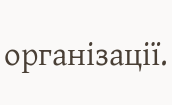органiзацiї.